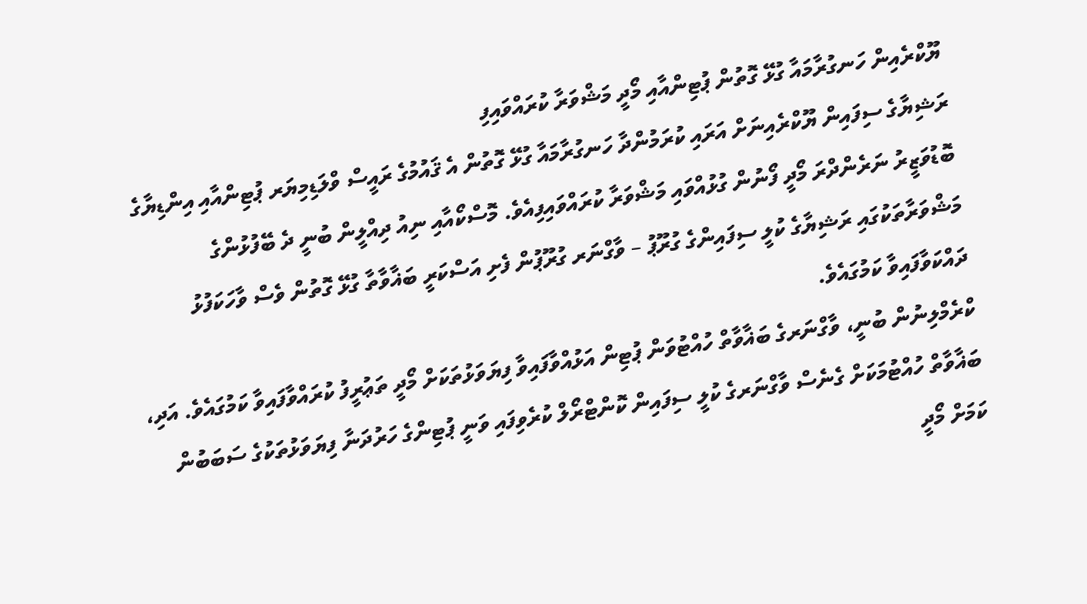ޔޫކްރެއިން ހަނގުރާމައާ ގުޅޭ ގޮތުން ޕުޓިންއާއި މޯދީ މަޝްވަރާ ކުރައްވައިފި
ރަޝިޔާގެ ސިފައިން ޔޫކްރެއިނަށް އަރައި ކުރަމުންދާ ހަނގުރާމައާ ގުޅޭ ގޮތުން އެ ޤައުމުގެ ރައީސް ވްލަޑިމިޔަރ ޕުޓިންއާއި އިންޑިޔާގެ ބޮޑުވަޒީރު ނަރެންދްރަ މޯދީ ފޯނުން ގުޅުއްވައި މަޝްވަރާ ކުރައްވައިފިއެވެ. މޮސްކޯއާއި ނިއު ދިއްލީން ބުނީ ދެ ބޭފުޅުންގެ މަޝްވަރާތަކުގައި ރަޝިޔާގެ ކުލީ ސިފައިންގެ ގުރޫޕު – ވާގްނަރ ގުރޫޕުން ފެށި އަސްކަރީ ބަޣާވާތާ ގުޅޭ ގޮތުން ވެސް ވާހަކަފުޅު ދައްކަވާފައިވާ ކަމުގައެވެ.
ކްރެމްލިނުން ބުނީ، ވާގްނަރގެ ބަޣާވާތް ހުއްޓުވަން ޕުޓިން އަޅުއްވާފައިވާ ފިޔަވަޅުތަކަށް މޯދީ ތަޢުރީފު ކުރައްވާފައިވާ ކަމުގައެވެ. އަދި، ބަޣާވާތް ހުއްޓުމަކަށް ގެނެސް ވާގްނަރގެ ކުލީ ސިފައިން ކޮންޓްރޯލް ކުރެވިފައި ވަނީ ޕުޓިންގެ ހަރުދަނާ ފިޔަވަޅުތަކުގެ ސަބަބުން ކަމަށް މޯދީ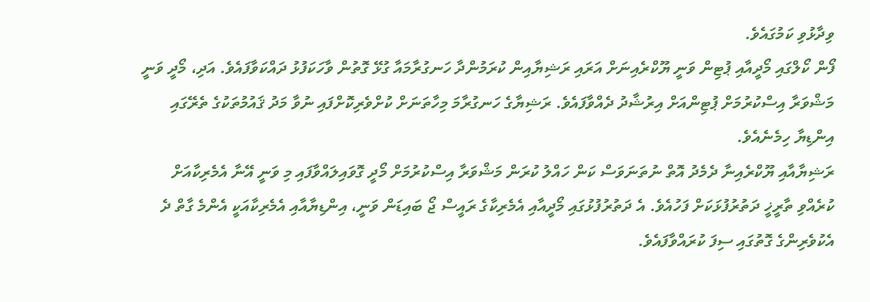ވިދާޅުވި ކަމުގައެވެ.
ފޯން ކޯލްގައި މޯދީއާއި ޕުޓިން ވަނީ ޔޫކްރެއިނަށް އަރައި ރަޝިޔާއިން ކުރަމުންދާ ހަނގުރާމައާ ގުޅޭ ގޮތުން ވާހަކަފުޅު ދައްކަވާފައެވެ. އަދި، މޯދީ ވަނީ މަޝްވަރާ އިސްކުރުމަށް ޕުޓިންއަށް އިރުޝާދު ދެއްވާފައެވެ. ރަޝިޔާގެ ހަނގުރާމަ މިހާތަނަށް ކުށްވެރިކޮށްފައި ނުވާ މަދު ޤައުމުތަކުގެ ތެރޭގައި އިންޑިޔާ ހިމެނެއެވެ.
ރަޝިޔާއާއި ޔޫކްރެއިނާ ދެމެދު އޮތް ނުތަނަވަސް ކަން ހައްލު ކުރަން މަޝްވަރާ އިސްކުރުމަށް މޯދީ ގޮވައިލައްވާފައި މި ވަނީ އޭނާ އެމެރިކާއަށް ކުރެއްވި ތާރީޚީ ދަތުރުފުޅަކަށް ފަހުއެވެ. އެ ދަތުރުފުޅުގައި މޯދީއާއި އެމެރިކާގެ ރައީސް ޖޯ ބައިޑަން ވަނީ، އިންޑިޔާއާއި އެމެރިކާއަކީ އެންމެ ގާތް ދެ އެކުވެރިންގެ ގޮތުގައި ސިފަ ކުރައްވާފައެވެ.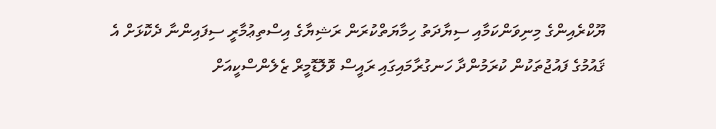ޔޫކްރެއިންގެ މިނިވަންކަމާއި ސިޔާދަތު ހިމާޔަތްކުރަން ރަޝިޔާގެ އިސްތިޢުމާރީ ސިފައިންނާ ދެކޮޅަށް އެ ޤައުމުގެ ފައުޖުތަކުން ކުރަމުންދާ ހަނގުރާމައިގައި ރައީސް ވޮލޮޑޮމީރް ޒެލެންސްކީއަށް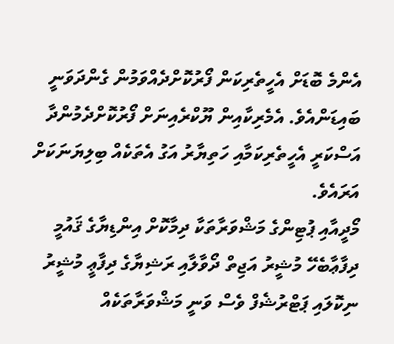އެންމެ ބޮޑަށް އެހީތެރިކަން ފޯރުކޮށްދެއްވަމުން ގެންދަވަނީ ބައިޑަންއެވެ. އެމެރިކާއިން ޔޫކްރެއިނަށް ފޯރުކޮށްދެމުންދާ އަސްކަރީ އެހީތެރިކަމާއި ހަތިޔާރު އަގު އެތަކެއް ބިލިޔަނަކަށް އަރައެވެ.
މޯދީއާއި ޕުޓިންގެ މަޝްވަރާތަކާ ދިމާކޮށް އިންޑިޔާގެ ޤައުމީ ދިފާޢާބެހޭ މުޝީރު އަޖިތް ދޯވާލާއި ރަޝިޔާގެ ދިފާޢީ މުޝީރު ނިކޮލައި ޕަޓްރުޝެފް ވެސް ވަނީ މަޝްވަރާތަކެއް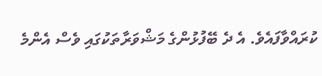ކުރައްވާފައެވެ. އެ ދެ ބޭފުޅުންގެ މަޝްވަރާތަކުގައި ވެސް އެންމެ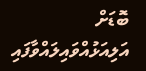ބޮޑަށް އަލިއަޅުއްވައިލައްވާފައި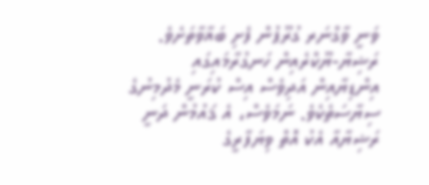ވަނީ ވާގްނަރ ގުރޫޕުން ފެށި ބަޣާވާތަށެވެ. ރަޝިޔާ-ޔޫކްރެއިން ހަނގުރާމައިގައި އިންޑިޔާއިން އަދިވެސް އިސް ކުރަނީ މެދުމިނުގެ ސިޔާސަތެކެވެ. ނަމަވެސް، އެ ޤައުމުން ދަނީ ރަޝިޔާއާ އެކު އޮތް ވިޔަފާރީގެ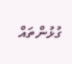ގުޅުންތައް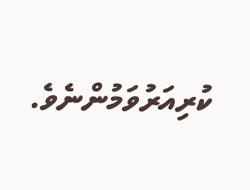ކުރިއަރުވަމުންނެވެ.